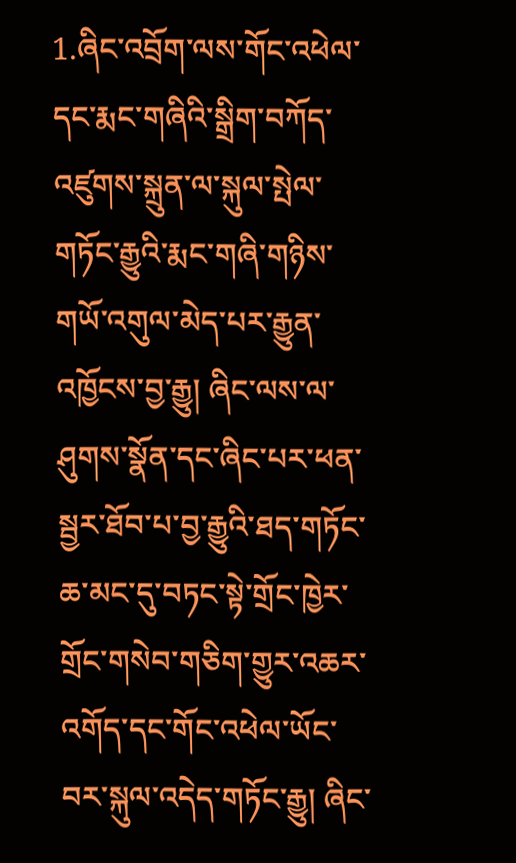1.ཞིང་འབྲོག་ལས་གོང་འཕེལ་དང་རྨང་གཞིའི་སྒྲིག་བཀོད་འཛུགས་སྐྲུན་ལ་སྐུལ་སྤེལ་གཏོང་རྒྱུའི་རྨང་གཞི་གཉིས་གཡོ་འགུལ་མེད་པར་རྒྱུན་འཁྱོངས་བྱ་རྒྱུ། ཞིང་ལས་ལ་ཤུགས་སྣོན་དང་ཞིང་པར་ཕན་སྦྱར་ཐོབ་པ་བྱ་རྒྱུའི་ཐད་གཏོང་ཆ་མང་དུ་བཏང་སྟེ་གྲོང་ཁྱེར་གྲོང་གསེབ་གཅིག་གྱུར་འཆར་འགོད་དང་གོང་འཕེལ་ཡོང་བར་སྐུལ་འདེད་གཏོང་རྒྱུ། ཞིང་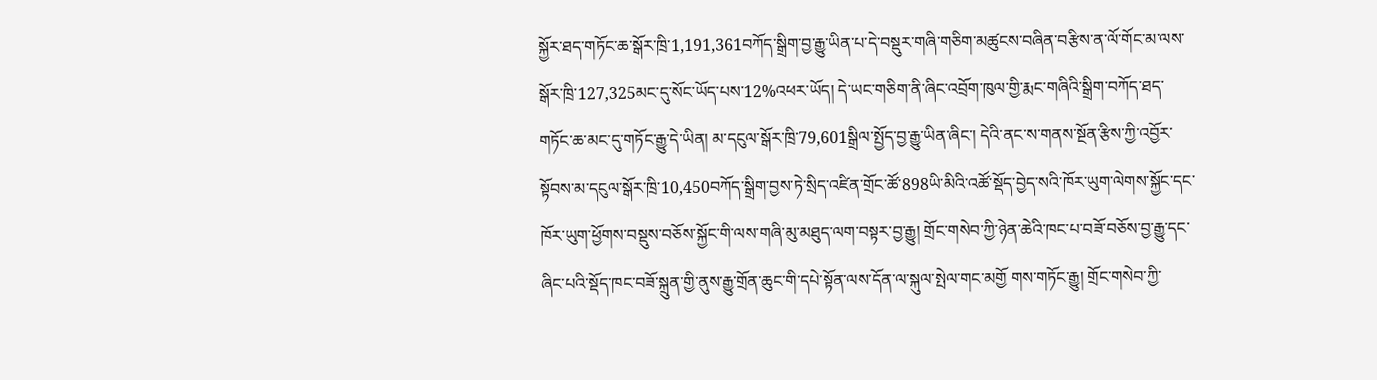སྐྱོར་ཐད་གཏོང་ཆ་སྒོར་ཁྲི་1,191,361བཀོད་སྒྲིག་བྱ་རྒྱུ་ཡིན་པ་དེ་བསྡུར་གཞི་གཅིག་མཚུངས་བཞིན་བརྩིས་ན་ལོ་གོང་མ་ལས་སྒོར་ཁྲི་127,325མང་དུ་སོང་ཡོད་པས་12%འཕར་ཡོད། དེ་ཡང་གཅིག་ནི་ཞིང་འབྲོག་ཁུལ་གྱི་རྨང་གཞིའི་སྒྲིག་བཀོད་ཐད་གཏོང་ཆ་མང་དུ་གཏོང་རྒྱུ་དེ་ཡིན། མ་དངུལ་སྒོར་ཁྲི་79,601སྒྲིལ་སྤྱོད་བྱ་རྒྱུ་ཡིན་ཞིང་། དེའི་ནང་ས་གནས་སྔོན་རྩིས་ཀྱི་འབྱོར་སྟོབས་མ་དངུལ་སྒོར་ཁྲི་10,450བཀོད་སྒྲིག་བྱས་ཏེ་སྲིད་འཛིན་གྲོང་ཚོ་898ཡི་མིའི་འཚོ་སྡོད་བྱེད་སའི་ཁོར་ཡུག་ལེགས་སྐྱོང་དང་ཁོར་ཡུག་ཕྱོགས་བསྡུས་བཅོས་སྐྱོང་གི་ལས་གཞི་མུ་མཐུད་ལག་བསྟར་བྱ་རྒྱུ། གྲོང་གསེབ་ཀྱི་ཉེན་ཆེའི་ཁང་པ་བཟོ་བཅོས་བྱ་རྒྱུ་དང་ཞིང་པའི་སྡོད་ཁང་བཟོ་སྐྲུན་གྱི་ནུས་རྒྱུ་གྲོན་ཆུང་གི་དཔེ་སྟོན་ལས་དོན་ལ་སྐུལ་སྤེལ་གང་མགྱོ གས་གཏོང་རྒྱུ། གྲོང་གསེབ་ཀྱི་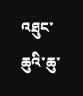འཐུང་ཆུའི་ཆུ་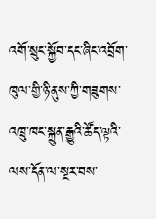འགོ་སྲུང་སྐྱོབ་དང་ཞིང་འབྲོག་ཁུལ་གྱི་ཉི་ནུས་ཀྱི་གཟུགས་འཁྲུ་ཁང་སྐྲུན་རྒྱུའི་ཚོད་ལྟའི་ལས་དོན་ལ་སྔར་བས་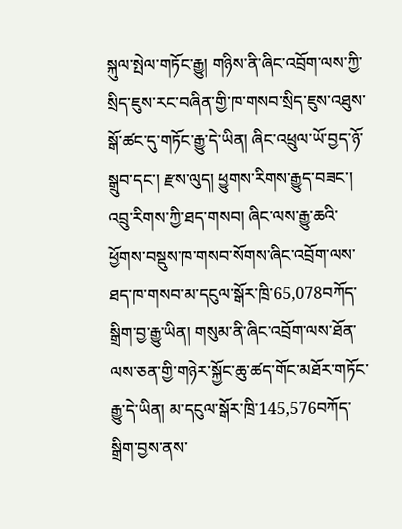སྐུལ་སྤེལ་གཏོང་རྒྱུ། གཉིས་ནི་ཞིང་འབྲོག་ལས་ཀྱི་སྲིད་ཇུས་རང་བཞིན་གྱི་ཁ་གསབ་སྲིད་ཇུས་འཐུས་སྒོ་ཚང་དུ་གཏོང་རྒྱུ་དེ་ཡིན། ཞིང་འཕྲུལ་ཡོ་བྱད་ཉོ་སྒྲུབ་དང་། རྫས་ལུད། ཕྱུགས་རིགས་རྒྱུད་བཟང་། འབྲུ་རིགས་ཀྱི་ཐད་གསབ། ཞིང་ལས་རྒྱུ་ཆའི་ཕྱོགས་བསྡུས་ཁ་གསབ་སོགས་ཞིང་འབྲོག་ལས་ཐད་ཁ་གསབ་མ་དངུལ་སྒོར་ཁྲི་65,078བཀོད་སྒྲིག་བྱ་རྒྱུ་ཡིན། གསུམ་ནི་ཞིང་འབྲོག་ལས་ཐོན་ལས་ཅན་གྱི་གཉེར་སྐྱོང་ཆུ་ཚད་གོང་མཐོར་གཏོང་རྒྱུ་དེ་ཡིན། མ་དངུལ་སྒོར་ཁྲི་145,576བཀོད་སྒྲིག་བྱས་ནས་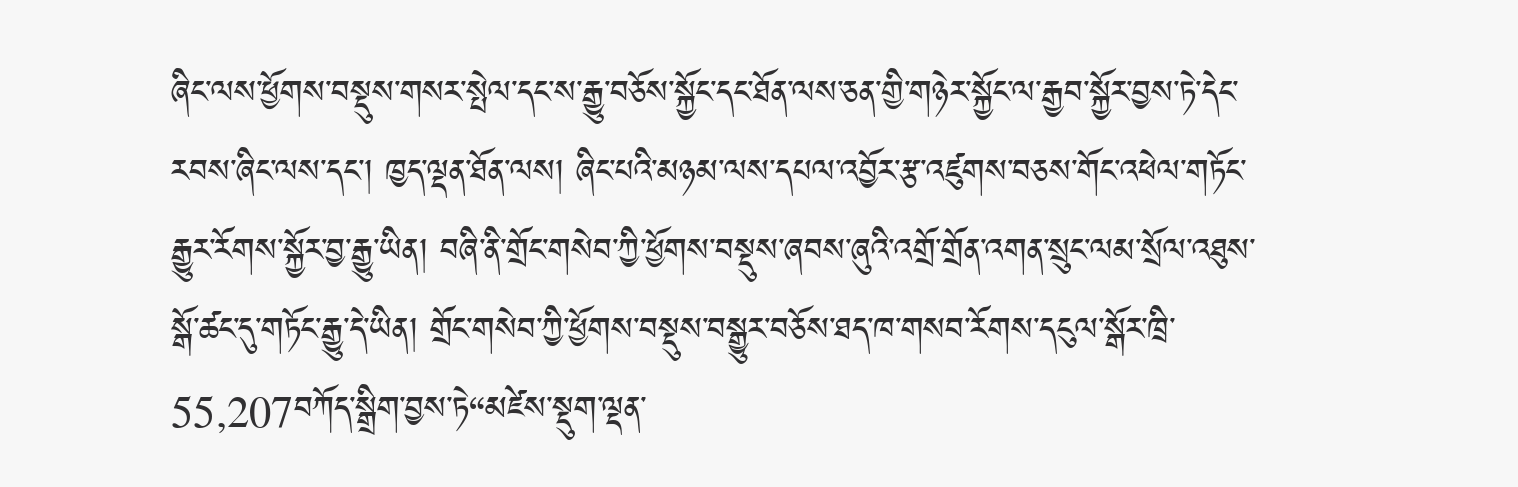ཞིང་ལས་ཕྱོགས་བསྡུས་གསར་སྤེལ་དང་ས་རྒྱུ་བཅོས་སྐྱོང་དང་ཐོན་ལས་ཅན་གྱི་གཉེར་སྐྱོང་ལ་རྒྱབ་སྐྱོར་བྱས་ཏེ་དེང་རབས་ཞིང་ལས་དང་། ཁྱད་ལྡན་ཐོན་ལས། ཞིང་པའི་མཉམ་ལས་དཔལ་འབྱོར་རྩ་འཛུགས་བཅས་གོང་འཕེལ་གཏོང་རྒྱུར་རོགས་སྐྱོར་བྱ་རྒྱུ་ཡིན། བཞི་ནི་གྲོང་གསེབ་ཀྱི་ཕྱོགས་བསྡུས་ཞབས་ཞུའི་འགྲོ་གྲོན་འགན་སྲུང་ལམ་སྲོལ་འཐུས་སྒོ་ཚང་དུ་གཏོང་རྒྱུ་དེ་ཡིན། གྲོང་གསེབ་ཀྱི་ཕྱོགས་བསྡུས་བསྒྱུར་བཅོས་ཐད་ཁ་གསབ་རོགས་དངུལ་སྒོར་ཁྲི་55,207བཀོད་སྒྲིག་བྱས་ཏེ“མཛེས་སྡུག་ལྡན་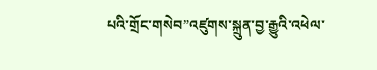པའི་གྲོང་གསེབ”འཛུགས་སྐྲུན་བྱ་རྒྱུའི་འཕེལ་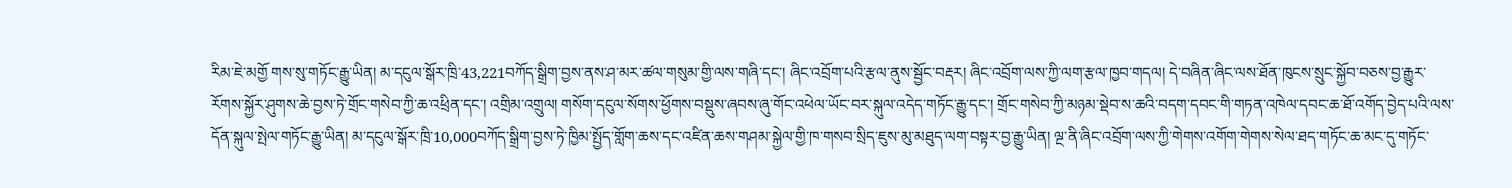རིམ་ཇེ་མགྱོ གས་སུ་གཏོང་རྒྱུ་ཡིན། མ་དངུལ་སྒོར་ཁྲི་43,221བཀོད་སྒྲིག་བྱས་ནས་ཤ་མར་ཚལ་གསུམ་གྱི་ལས་གཞི་དང་། ཞིང་འབྲོག་པའི་རྩལ་ནུས་སྦྱོང་བརྡར། ཞིང་འབྲོག་ལས་ཀྱི་ལག་རྩལ་ཁྱབ་གདལ། དེ་བཞིན་ཞིང་ལས་ཐོན་ཁུངས་སྲུང་སྐྱོབ་བཅས་བྱ་རྒྱུར་རོགས་སྐྱོར་ཤུགས་ཆེ་བྱས་ཏེ་གྲོང་གསེབ་ཀྱི་ཆ་འཕྲིན་དང་། འགྲིམ་འགྲུལ། གསོག་དངུལ་སོགས་ཕྱོགས་བསྡུས་ཞབས་ཞུ་གོང་འཕེལ་ཡོང་བར་སྐུལ་འདེད་གཏོང་རྒྱུ་དང་། གྲོང་གསེབ་ཀྱི་མཉམ་སྡེབ་ས་ཆའི་བདག་དབང་གི་གཏན་འཁེལ་དབང་ཆ་ཐོ་འགོད་བྱེད་པའི་ལས་དོན་སྐུལ་སྤེལ་གཏོང་རྒྱུ་ཡིན། མ་དངུལ་སྒོར་ཁྲི་10,000བཀོད་སྒྲིག་བྱས་ཏེ་ཁྱིམ་སྤྱོད་གློག་ཆས་དང་འཛིན་ཆས་གཤམ་སྐྱེལ་གྱི་ཁ་གསབ་སྲིད་ཇུས་མུ་མཐུད་ལག་བསྟར་བྱ་རྒྱུ་ཡིན། ལྔ་ནི་ཞིང་འབྲོག་ལས་ཀྱི་གེགས་འགོག་གེགས་སེལ་ཐད་གཏོང་ཆ་མང་དུ་གཏོང་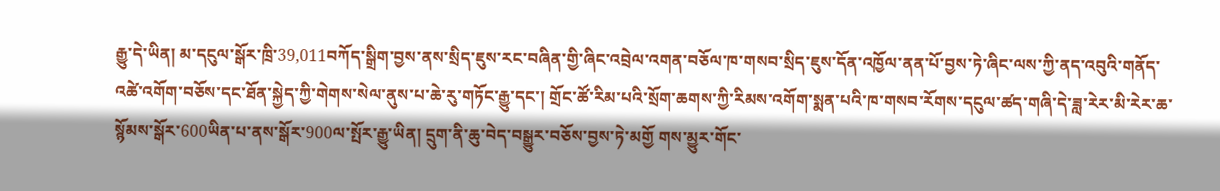རྒྱུ་དེ་ཡིན། མ་དངུལ་སྒོར་ཁྲི་39,011བཀོད་སྒྲིག་བྱས་ནས་སྲིད་ཇུས་རང་བཞིན་གྱི་ཞིང་འབྲེལ་འགན་བཅོལ་ཁ་གསབ་སྲིད་ཇུས་དོན་འཁྱོལ་ནན་པོ་བྱས་ཏེ་ཞིང་ལས་ཀྱི་ནད་འབུའི་གནོད་འཚེ་འགོག་བཅོས་དང་ཐོན་སྐྱེད་ཀྱི་གེགས་སེལ་ནུས་པ་ཆེ་རུ་གཏོང་རྒྱུ་དང་། གྲོང་ཚོ་རིམ་པའི་སྲོག་ཆགས་ཀྱི་རིམས་འགོག་སྨན་པའི་ཁ་གསབ་རོགས་དངུལ་ཚད་གཞི་དེ་ཟླ་རེར་མི་རེར་ཆ་སྙོམས་སྒོར་600ཡིན་པ་ནས་སྒོར་900ལ་སྤོར་རྒྱུ་ཡིན། དྲུག་ནི་ཆུ་བེད་བསྒྱུར་བཅོས་བྱས་ཏེ་མགྱོ གས་མྱུར་གོང་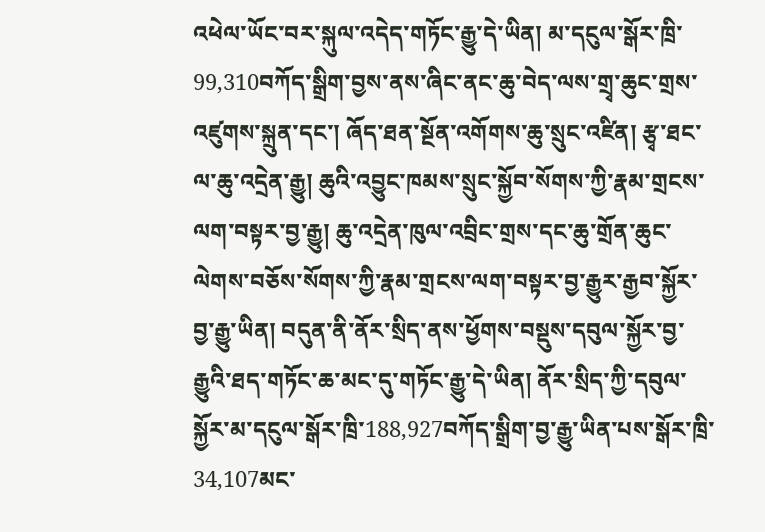འཕེལ་ཡོང་བར་སྐུལ་འདེད་གཏོང་རྒྱུ་དེ་ཡིན། མ་དངུལ་སྒོར་ཁྲི་99,310བཀོད་སྒྲིག་བྱས་ནས་ཞིང་ནང་ཆུ་བེད་ལས་གྲྭ་ཆུང་གྲས་འཛུགས་སྐྲུན་དང་། ཞོད་ཐན་སྔོན་འགོགས་ཆུ་སྲུང་འཛིན། རྩྭ་ཐང་ལ་ཆུ་འདྲེན་རྒྱུ། ཆུའི་འབྱུང་ཁམས་སྲུང་སྐྱོབ་སོགས་ཀྱི་རྣམ་གྲངས་ལག་བསྟར་བྱ་རྒྱུ། ཆུ་འདྲེན་ཁུལ་འབྲིང་གྲས་དང་ཆུ་གྲོན་ཆུང་ལེགས་བཅོས་སོགས་ཀྱི་རྣམ་གྲངས་ལག་བསྟར་བྱ་རྒྱུར་རྒྱབ་སྐྱོར་བྱ་རྒྱུ་ཡིན། བདུན་ནི་ནོར་སྲིད་ནས་ཕྱོགས་བསྡུས་དབུལ་སྐྱོར་བྱ་རྒྱུའི་ཐད་གཏོང་ཆ་མང་དུ་གཏོང་རྒྱུ་དེ་ཡིན། ནོར་སྲིད་ཀྱི་དབུལ་སྐྱོར་མ་དངུལ་སྒོར་ཁྲི་188,927བཀོད་སྒྲིག་བྱ་རྒྱུ་ཡིན་པས་སྒོར་ཁྲི་34,107མང་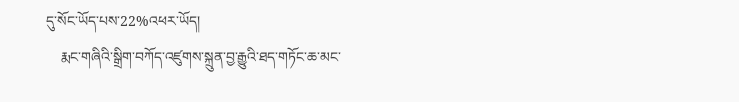དུ་སོང་ཡོད་པས་22%འཕར་ཡོད།
    རྨང་གཞིའི་སྒྲིག་བཀོད་འཛུགས་སྐྲུན་བྱ་རྒྱུའི་ཐད་གཏོང་ཆ་མང་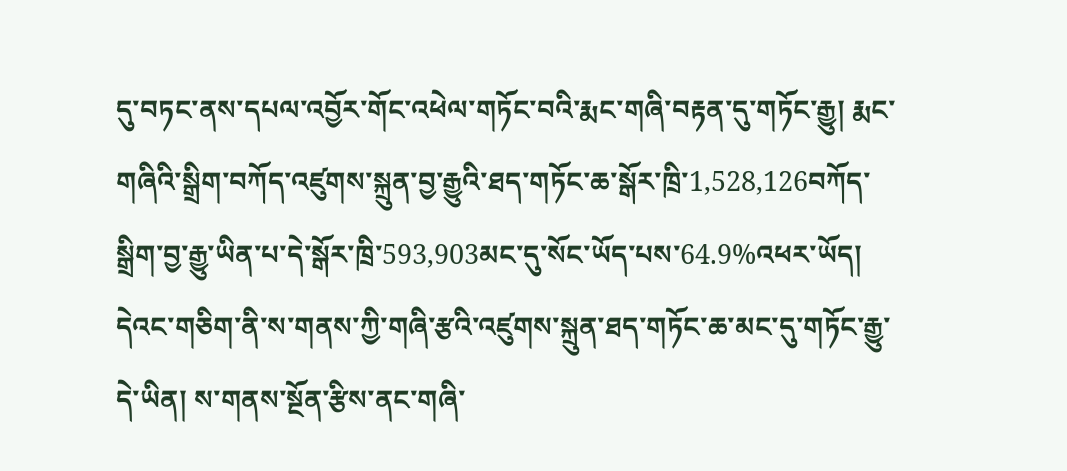དུ་བཏང་ནས་དཔལ་འབྱོར་གོང་འཕེལ་གཏོང་བའི་རྨང་གཞི་བརྟན་དུ་གཏོང་རྒྱུ། རྨང་གཞིའི་སྒྲིག་བཀོད་འཛུགས་སྐྲུན་བྱ་རྒྱུའི་ཐད་གཏོང་ཆ་སྒོར་ཁྲི་1,528,126བཀོད་སྒྲིག་བྱ་རྒྱུ་ཡིན་པ་དེ་སྒོར་ཁྲི་593,903མང་དུ་སོང་ཡོད་པས་64.9%འཕར་ཡོད། དེའང་གཅིག་ནི་ས་གནས་ཀྱི་གཞི་རྩའི་འཛུགས་སྐྲུན་ཐད་གཏོང་ཆ་མང་དུ་གཏོང་རྒྱུ་དེ་ཡིན། ས་གནས་སྔོན་རྩིས་ནང་གཞི་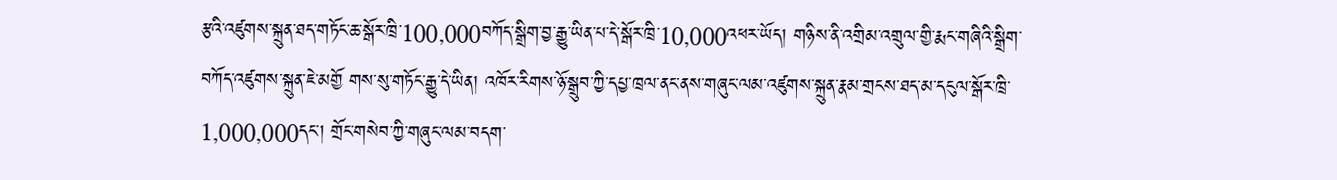རྩའི་འཛུགས་སྐྲུན་ཐད་གཏོང་ཆ་སྒོར་ཁྲི་100,000བཀོད་སྒྲིག་བྱ་རྒྱུ་ཡིན་པ་དེ་སྒོར་ཁྲི་10,000འཕར་ཡོད། གཉིས་ནི་འགྲིམ་འགྲུལ་གྱི་རྨང་གཞིའི་སྒྲིག་བཀོད་འཛུགས་སྐྲུན་ཇེ་མགྱོ གས་སུ་གཏོང་རྒྱུ་དེ་ཡིན། འཁོར་རིགས་ཉོ་སྒྲུབ་ཀྱི་དཔྱ་ཁྲལ་ནང་ནས་གཞུང་ལམ་འཛུགས་སྐྲུན་རྣམ་གྲངས་ཐད་མ་དངུལ་སྒོར་ཁྲི་1,000,000དང་། གྲོང་གསེབ་ཀྱི་གཞུང་ལམ་བདག་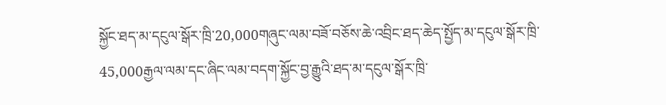སྐྱོང་ཐད་མ་དངུལ་སྒོར་ཁྲི་20,000གཞུང་ལམ་བཟོ་བཅོས་ཆེ་འབྲིང་ཐད་ཆེད་སྤྱོད་མ་དངུལ་སྒོར་ཁྲི་45,000རྒྱལ་ལམ་དང་ཞིང་ལམ་བདག་སྐྱོང་བྱ་རྒྱུའི་ཐད་མ་དངུལ་སྒོར་ཁྲི་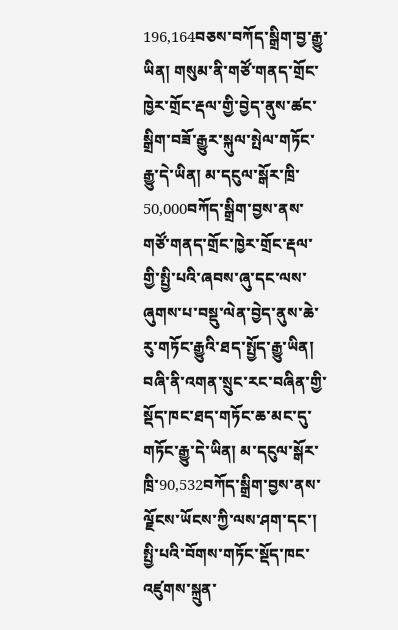196,164བཅས་བཀོད་སྒྲིག་བྱ་རྒྱུ་ཡིན། གསུམ་ནི་གཙོ་གནད་གྲོང་ཁྱེར་གྲོང་རྡལ་གྱི་བྱེད་ནུས་ཚང་སྒྲིག་བཟོ་རྒྱུར་སྐུལ་སྤེལ་གཏོང་རྒྱུ་དེ་ཡིན། མ་དངུལ་སྒོར་ཁྲི་50,000བཀོད་སྒྲིག་བྱས་ནས་གཙོ་གནད་གྲོང་ཁྱེར་གྲོང་རྡལ་གྱི་སྤྱི་པའི་ཞབས་ཞུ་དང་ལས་ཞུགས་པ་བསྡུ་ལེན་བྱེད་ནུས་ཆེ་རུ་གཏོང་རྒྱུའི་ཐད་སྤྱོད་རྒྱུ་ཡིན། བཞི་ནི་འགན་སྲུང་རང་བཞིན་གྱི་སྡོད་ཁང་ཐད་གཏོང་ཆ་མང་དུ་གཏོང་རྒྱུ་དེ་ཡིན། མ་དངུལ་སྒོར་ཁྲི་90,532བཀོད་སྒྲིག་བྱས་ནས་ལྗོངས་ཡོངས་ཀྱི་ལས་ཤག་དང་། སྤྱི་པའི་བོགས་གཏོང་སྡོད་ཁང་འཛུགས་སྐྲུན་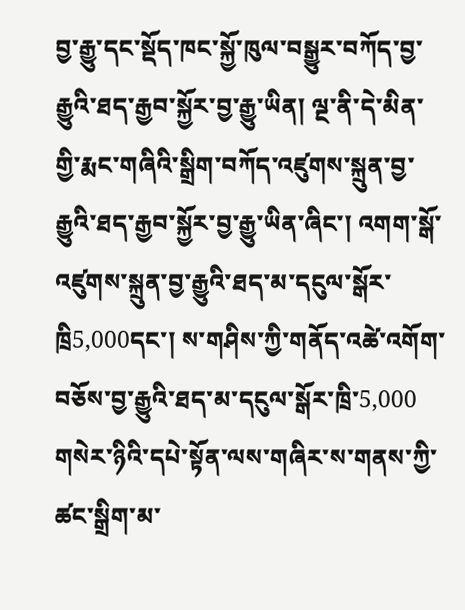བྱ་རྒྱུ་དང་སྡོད་ཁང་སྐྱོ་ཁུལ་བསྒྱུར་བཀོད་བྱ་རྒྱུའི་ཐད་རྒྱབ་སྐྱོར་བྱ་རྒྱུ་ཡིན། ལྔ་ནི་དེ་མིན་གྱི་རྨང་གཞིའི་སྒྲིག་བཀོད་འཛུགས་སྐྲུན་བྱ་རྒྱུའི་ཐད་རྒྱབ་སྐྱོར་བྱ་རྒྱུ་ཡིན་ཞིང་། འགག་སྒོ་འཛུགས་སྐྲུན་བྱ་རྒྱུའི་ཐད་མ་དངུལ་སྒོར་ཁྲི5,000དང་། ས་གཤིས་ཀྱི་གནོད་འཚེ་འགོག་བཅོས་བྱ་རྒྱུའི་ཐད་མ་དངུལ་སྒོར་ཁྲི་5,000 གསེར་ཉིའི་དཔེ་སྟོན་ལས་གཞིར་ས་གནས་ཀྱི་ཚང་སྒྲིག་མ་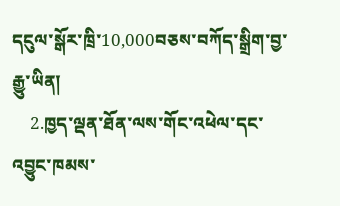དངུལ་སྒོར་ཁྲི་10,000བཅས་བཀོད་སྒྲིག་བྱ་རྒྱུ་ཡིན།
    2.ཁྱད་ལྡན་ཐོན་ལས་གོང་འཕེལ་དང་འབྱུང་ཁམས་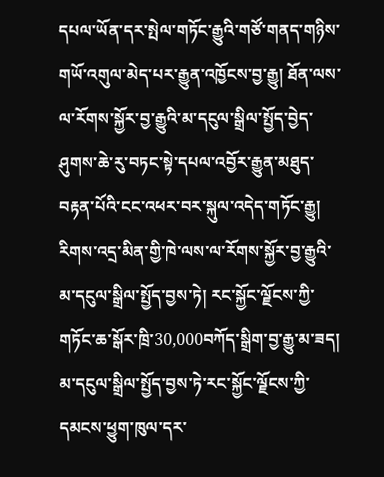དཔལ་ཡོན་དར་སྤེལ་གཏོང་རྒྱུའི་གཙོ་གནད་གཉིས་གཡོ་འགུལ་མེད་པར་རྒྱུན་འཁྱོངས་བྱ་རྒྱུ། ཐོན་ལས་ལ་རོགས་སྐྱོར་བྱ་རྒྱུའི་མ་དངུལ་སྒྲིལ་སྤྱོད་བྱེད་ཤུགས་ཆེ་རུ་བཏང་སྟེ་དཔལ་འབྱོར་རྒྱུན་མཐུད་བརྟན་པོའི་ངང་འཕར་བར་སྐུལ་འདེད་གཏོང་རྒྱུ། རིགས་འདྲ་མིན་གྱི་ཁེ་ལས་ལ་རོགས་སྐྱོར་བྱ་རྒྱུའི་མ་དངུལ་སྒྲིལ་སྤྱོད་བྱས་ཏེ། རང་སྐྱོང་ལྗོངས་ཀྱི་གཏོང་ཆ་སྒོར་ཁྲི་30,000བཀོད་སྒྲིག་བྱ་རྒྱུ་མ་ཟད། མ་དངུལ་སྒྲིལ་སྤྱོད་བྱས་ཏེ་རང་སྐྱོང་ལྗོངས་ཀྱི་དམངས་ཕྱུག་ཁུལ་དར་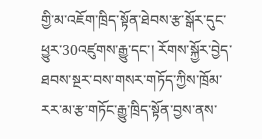གྱི་མ་འཇོག་ཁྲིད་སྟོན་ཐེབས་རྩ་སྒོར་དུང་ཕྱུར་30འཛུགས་རྒྱུ་དང་། རོགས་སྐྱོར་བྱེད་ཐབས་སྔར་བས་གསར་གཏོད་ཀྱིས་ཁྲོམ་རར་མ་རྩ་གཏོང་རྒྱུ་ཁྲིད་སྟོན་བྱས་ནས་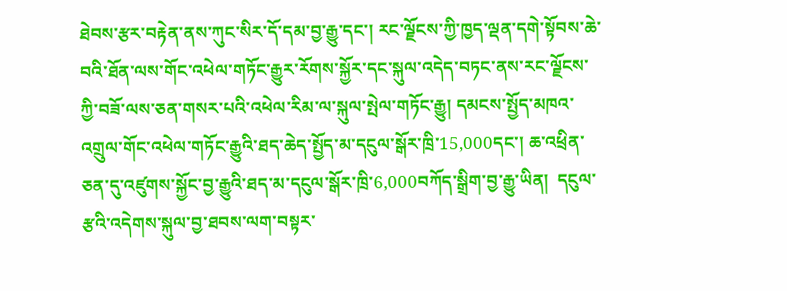ཐེབས་རྩར་བརྟེན་ནས་ཀུང་སིར་དོ་དམ་བྱ་རྒྱུ་དང་། རང་ལྗོངས་ཀྱི་ཁྱད་ལྡན་དགེ་སྟོབས་ཆེ་བའི་ཐོན་ལས་གོང་འཕེལ་གཏོང་རྒྱུར་རོགས་སྐྱོར་དང་སྐུལ་འདེད་བཏང་ནས་རང་ལྗོངས་ཀྱི་བཟོ་ལས་ཅན་གསར་པའི་འཕེལ་རིམ་ལ་སྐུལ་སྤེལ་གཏོང་རྒྱུ། དམངས་སྤྱོད་མཁའ་འགྲུལ་གོང་འཕེལ་གཏོང་རྒྱུའི་ཐད་ཆེད་སྤྱོད་མ་དངུལ་སྒོར་ཁྲི་15,000དང་། ཆ་འཕྲིན་ཅན་དུ་འཛུགས་སྐྱོང་བྱ་རྒྱུའི་ཐད་མ་དངུལ་སྒོར་ཁྲི་6,000བཀོད་སྒྲིག་བྱ་རྒྱུ་ཡིན།  དངུལ་རྩའི་འདེགས་སྐུལ་བྱ་ཐབས་ལག་བསྟར་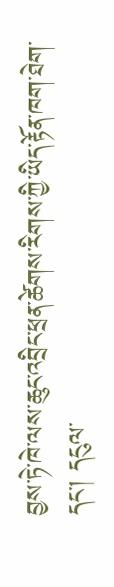བྱས་ཏེ་ཁེ་ལས་ཆུང་འབྲིང་ཕྲན་ཚེགས་རིགས་ཀྱི་ཡིད་རྟོན་ཁག་ཐེག་དང་། དངུལ་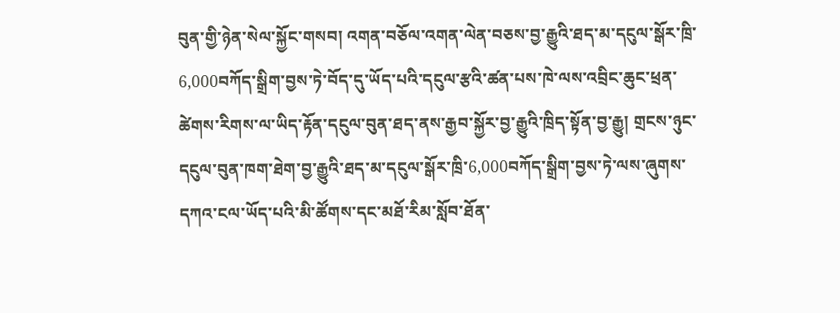བུན་གྱི་ཉེན་སེལ་སྐྱོང་གསབ། འགན་བཅོལ་འགན་ལེན་བཅས་བྱ་རྒྱུའི་ཐད་མ་དངུལ་སྒོར་ཁྲི་6,000བཀོད་སྒྲིག་བྱས་ཏེ་བོད་དུ་ཡོད་པའི་དངུལ་རྩའི་ཚན་པས་ཁེ་ལས་འབྲིང་ཆུང་ཕྲན་ཚེགས་རིགས་ལ་ཡིད་རྟོན་དངུལ་བུན་ཐད་ནས་རྒྱབ་སྐྱོར་བྱ་རྒྱུའི་ཁྲིད་སྟོན་བྱ་རྒྱུ། གྲངས་ཉུང་དངུལ་བུན་ཁག་ཐེག་བྱ་རྒྱུའི་ཐད་མ་དངུལ་སྒོར་ཁྲི་6,000བཀོད་སྒྲིག་བྱས་ཏེ་ལས་ཞུགས་དཀའ་ངལ་ཡོད་པའི་མི་ཚོགས་དང་མཐོ་རིམ་སློབ་ཐོན་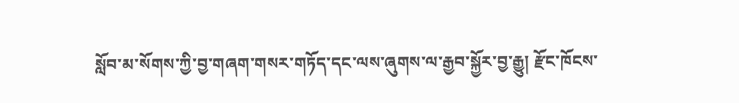སློབ་མ་སོགས་ཀྱི་བྱ་གཞག་གསར་གཏོད་དང་ལས་ཞུགས་ལ་རྒྱབ་སྐྱོར་བྱ་རྒྱུ། རྫོང་ཁོངས་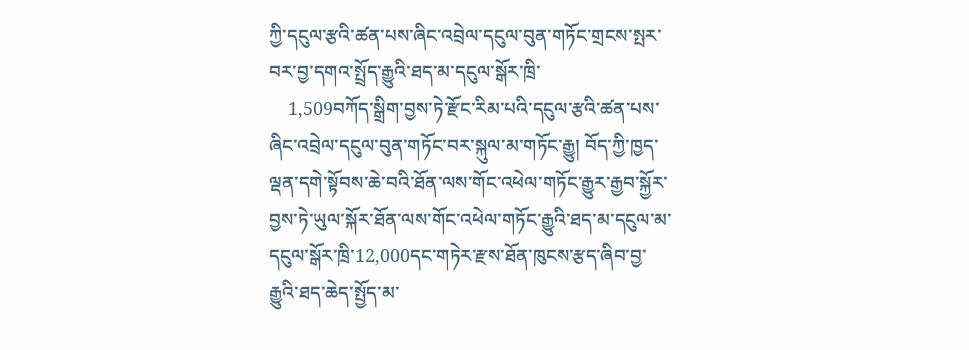ཀྱི་དངུལ་རྩའི་ཚན་པས་ཞིང་འབྲེལ་དངུལ་བུན་གཏོང་གྲངས་སྤར་བར་བྱ་དགའ་སྤྲོད་རྒྱུའི་ཐད་མ་དངུལ་སྒོར་ཁྲི་
    1,509བཀོད་སྒྲིག་བྱས་ཏེ་རྫོང་རིམ་པའི་དངུལ་རྩའི་ཚན་པས་ཞིང་འབྲེལ་དངུལ་བུན་གཏོང་བར་སྐུལ་མ་གཏོང་རྒྱུ། བོད་ཀྱི་ཁྱད་ལྡན་དགེ་སྟོབས་ཆེ་བའི་ཐོན་ལས་གོང་འཕེལ་གཏོང་རྒྱུར་རྒྱབ་སྐྱོར་བྱས་ཏེ་ཡུལ་སྐོར་ཐོན་ལས་གོང་འཕེལ་གཏོང་རྒྱུའི་ཐད་མ་དངུལ་མ་དངུལ་སྒོར་ཁྲི་12,000དང་གཏེར་རྫས་ཐོན་ཁུངས་རྩད་ཞིབ་བྱ་རྒྱུའི་ཐད་ཆེད་སྤྱོད་མ་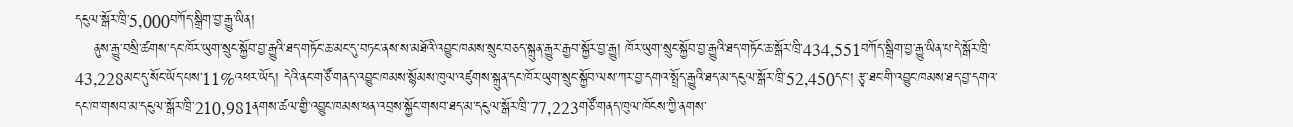དངུལ་སྒོར་ཁྲི་5,000བཀོད་སྒྲིག་བྱ་རྒྱུ་ཡིན།
    ནུས་རྒྱུ་བསྲི་ཚགས་དང་ཁོར་ཡུག་སྲུང་སྐྱོབ་བྱ་རྒྱུའི་ཐད་གཏོང་ཆ་མང་དུ་བཏང་ནས་ས་མཐོའི་འབྱུང་ཁམས་སྲུང་བཅད་སྐྲུན་རྒྱུར་རྒྱབ་སྐྱོར་བྱ་རྒྱུ། ཁོར་ཡུག་སྲུང་སྐྱོབ་བྱ་རྒྱུའི་ཐད་གཏོང་ཆ་སྒོར་ཁྲི་434,551བཀོད་སྒྲིག་བྱ་རྒྱུ་ཡིན་པ་དེ་སྒོར་ཁྲི་43,228མང་དུ་སོང་ཡོད་པས་11%འཕར་ཡོད། དེའི་ནང་གཙོ་གནད་འབྱུང་ཁམས་སྙོམས་ཁུལ་འཛུགས་སྐྲུན་དང་ཁོར་ཡུག་སྲུང་སྐྱོབ་ལས་ཀར་བྱ་དགའ་སྤྲོད་རྒྱུའི་ཐད་མ་དངུལ་སྒོར་ཁྲི་52,450དང་། རྩྭ་ཐང་གི་འབྱུང་ཁམས་ཐད་བྱ་དགའ་དང་ཁ་གསབ་མ་དངུལ་སྒོར་ཁྲི་210,981ནགས་ཚལ་གྱི་འབྱུང་ཁམས་ཕན་འབྲས་སྐྱོང་གསབ་ཐད་མ་དངུལ་སྒོར་ཁྲི་77,223གཙོ་གནད་ཁུལ་ཁོངས་ཀྱི་ནགས་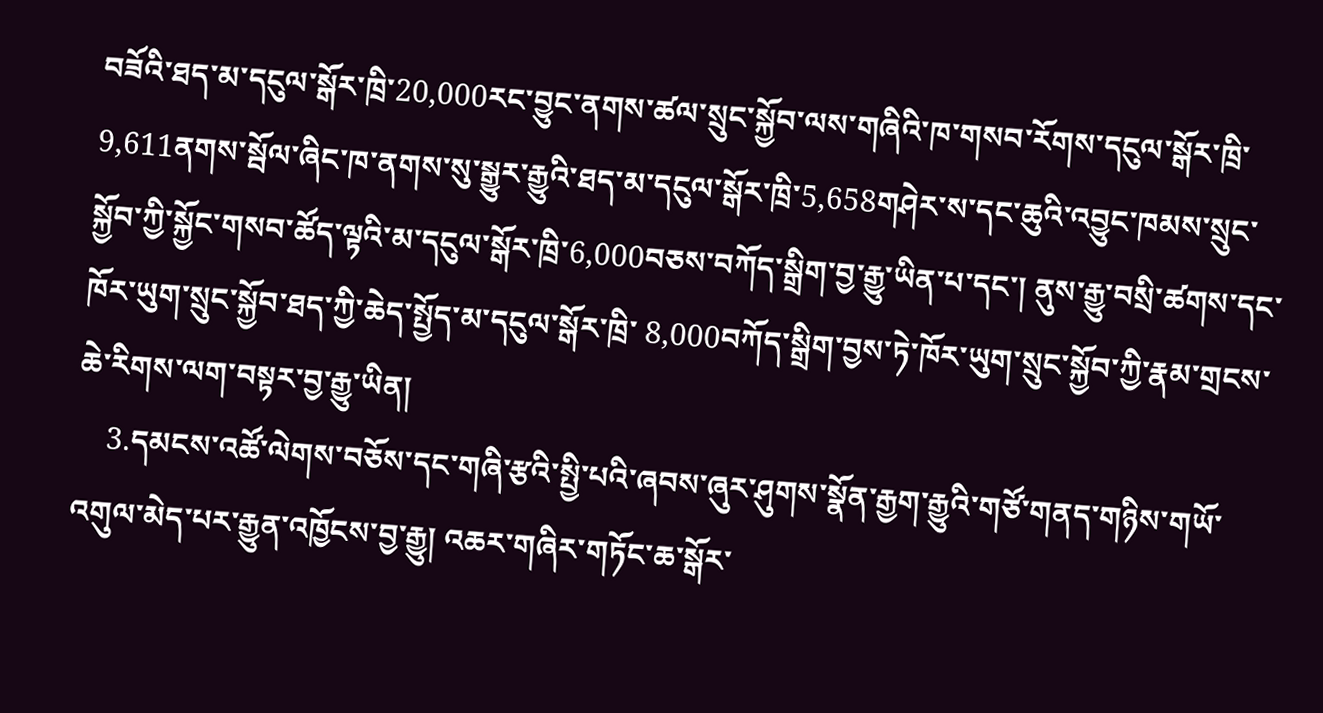བཟོའི་ཐད་མ་དངུལ་སྒོར་ཁྲི་20,000རང་བྱུང་ནགས་ཚལ་སྲུང་སྐྱོབ་ལས་གཞིའི་ཁ་གསབ་རོགས་དངུལ་སྒོར་ཁྲི་9,611ནགས་སྦོལ་ཞིང་ཁ་ནགས་སུ་སྒྱུར་རྒྱུའི་ཐད་མ་དངུལ་སྒོར་ཁྲི་5,658གཤེར་ས་དང་ཆུའི་འབྱུང་ཁམས་སྲུང་སྐྱོབ་ཀྱི་སྐྱོང་གསབ་ཚོད་ལྟའི་མ་དངུལ་སྒོར་ཁྲི་6,000བཅས་བཀོད་སྒྲིག་བྱ་རྒྱུ་ཡིན་པ་དང་། ནུས་རྒྱུ་བསྲི་ཚགས་དང་ཁོར་ཡུག་སྲུང་སྐྱོབ་ཐད་ཀྱི་ཆེད་སྤྱོད་མ་དངུལ་སྒོར་ཁྲི་ 8,000བཀོད་སྒྲིག་བྱས་ཏེ་ཁོར་ཡུག་སྲུང་སྐྱོབ་ཀྱི་རྣམ་གྲངས་ཆེ་རིགས་ལག་བསྟར་བྱ་རྒྱུ་ཡིན།
    3.དམངས་འཚོ་ལེགས་བཅོས་དང་གཞི་རྩའི་སྤྱི་པའི་ཞབས་ཞུར་ཤུགས་སྣོན་རྒྱག་རྒྱུའི་གཙོ་གནད་གཉིས་གཡོ་འགུལ་མེད་པར་རྒྱུན་འཁྱོངས་བྱ་རྒྱུ། འཆར་གཞིར་གཏོང་ཆ་སྒོར་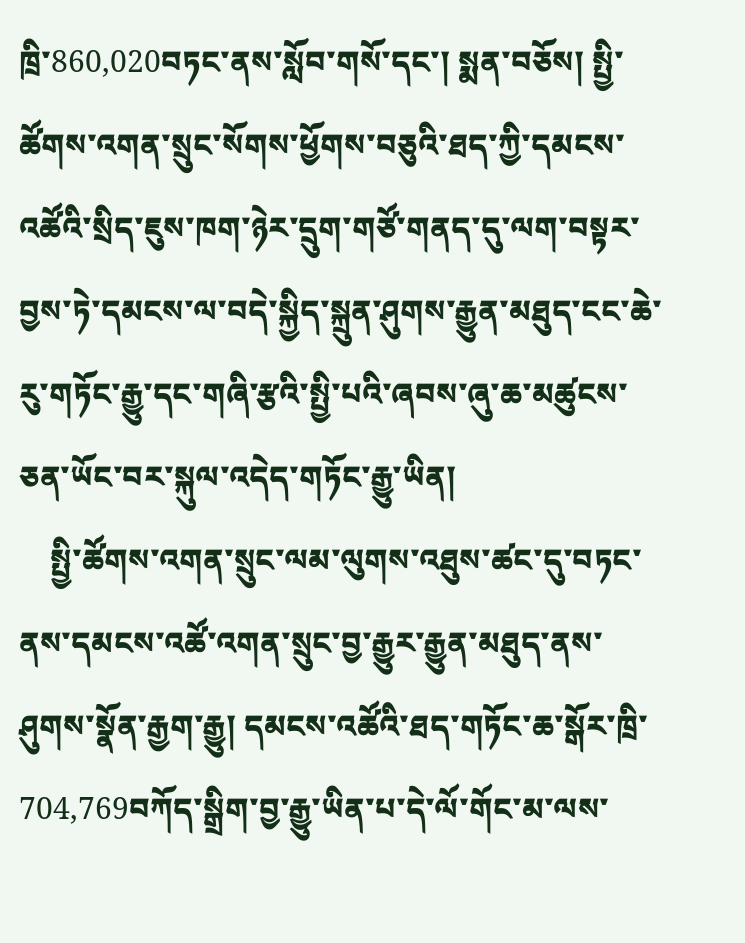ཁྲི་860,020བཏང་ནས་སློབ་གསོ་དང་། སྨན་བཅོས། སྤྱི་ཚོགས་འགན་སྲུང་སོགས་ཕྱོགས་བཅུའི་ཐད་ཀྱི་དམངས་འཚོའི་སྲིད་ཇུས་ཁག་ཉེར་དྲུག་གཙོ་གནད་དུ་ལག་བསྟར་བྱས་ཏེ་དམངས་ལ་བདེ་སྐྱིད་སྐྲུན་ཤུགས་རྒྱུན་མཐུད་ངང་ཆེ་རུ་གཏོང་རྒྱུ་དང་གཞི་རྩའི་སྤྱི་པའི་ཞབས་ཞུ་ཆ་མཚུངས་ཅན་ཡོང་བར་སྐུལ་འདེད་གཏོང་རྒྱུ་ཡིན།
    སྤྱི་ཚོགས་འགན་སྲུང་ལམ་ལུགས་འཐུས་ཚང་དུ་བཏང་ནས་དམངས་འཚོ་འགན་སྲུང་བྱ་རྒྱུར་རྒྱུན་མཐུད་ནས་ཤུགས་སྣོན་རྒྱག་རྒྱུ། དམངས་འཚོའི་ཐད་གཏོང་ཆ་སྒོར་ཁྲི་704,769བཀོད་སྒྲིག་བྱ་རྒྱུ་ཡིན་པ་དེ་ལོ་གོང་མ་ལས་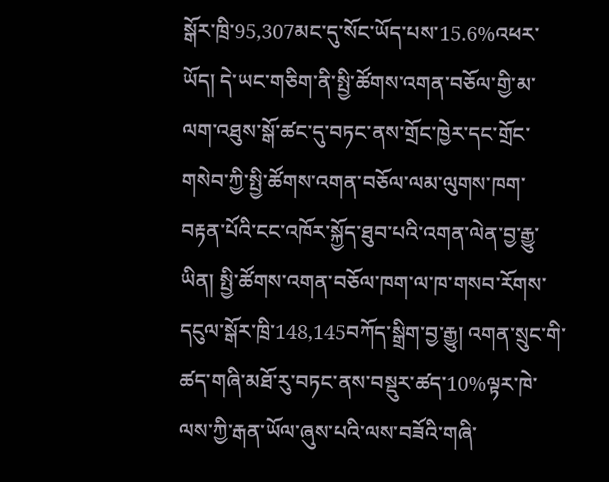སྒོར་ཁྲི་95,307མང་དུ་སོང་ཡོད་པས་15.6%འཕར་ཡོད། དེ་ཡང་གཅིག་ནི་སྤྱི་ཚོགས་འགན་བཅོལ་གྱི་མ་ལག་འཐུས་སྒོ་ཚང་དུ་བཏང་ནས་གྲོང་ཁྱེར་དང་གྲོང་གསེབ་ཀྱི་སྤྱི་ཚོགས་འགན་བཅོལ་ལམ་ལུགས་ཁག་བརྟན་པོའི་ངང་འཁོར་སྐྱོད་ཐུབ་པའི་འགན་ལེན་བྱ་རྒྱུ་ཡིན། སྤྱི་ཚོགས་འགན་བཅོལ་ཁག་ལ་ཁ་གསབ་རོགས་དངུལ་སྒོར་ཁྲི་148,145བཀོད་སྒྲིག་བྱ་རྒྱུ། འགན་སྲུང་གི་ཚད་གཞི་མཐོ་རུ་བཏང་ནས་བསྡུར་ཚད་10%ལྟར་ཁེ་ལས་ཀྱི་རྒན་ཡོལ་ཞུས་པའི་ལས་བཟོའི་གཞི་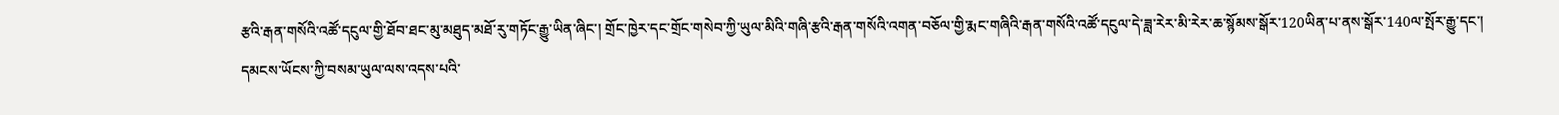རྩའི་རྒན་གསོའི་འཚོ་དངུལ་གྱི་ཐོབ་ཐང་མུ་མཐུད་མཐོ་རུ་གཏོང་རྒྱུ་ཡིན་ཞིང་། གྲོང་ཁྱེར་དང་གྲོང་གསེབ་ཀྱི་ཡུལ་མིའི་གཞི་རྩའི་རྒན་གསོའི་འགན་བཅོལ་གྱི་རྨང་གཞིའི་རྒན་གསོའི་འཚོ་དངུལ་དེ་ཟླ་རེར་མི་རེར་ཆ་སྙོམས་སྒོར་120ཡིན་པ་ནས་སྒོར་140ལ་སྤོར་རྒྱུ་དང་། དམངས་ཡོངས་ཀྱི་བསམ་ཡུལ་ལས་འདས་པའི་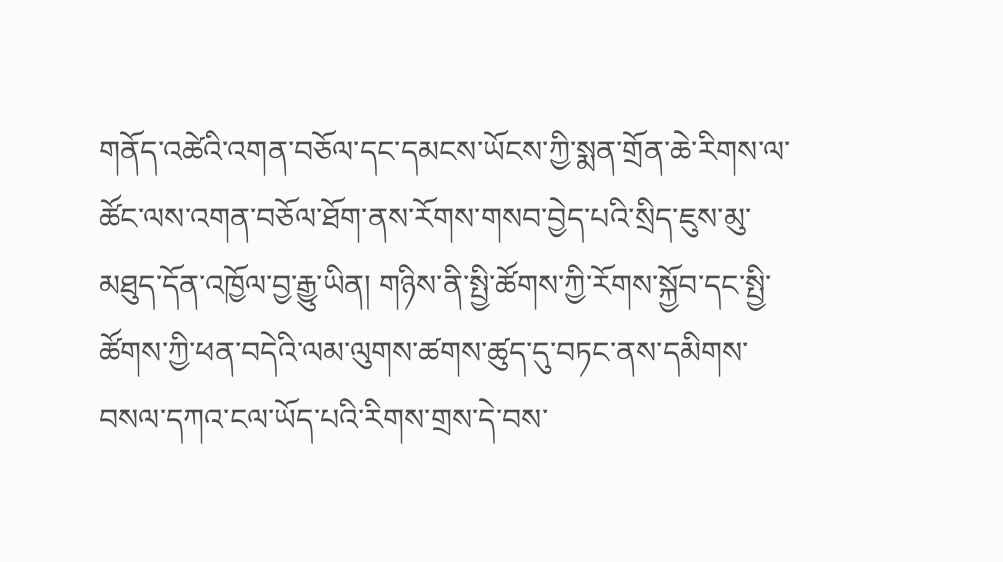གནོད་འཚེའི་འགན་བཅོལ་དང་དམངས་ཡོངས་ཀྱི་སྨན་གྲོན་ཆེ་རིགས་ལ་ཚོང་ལས་འགན་བཅོལ་ཐོག་ནས་རོགས་གསབ་བྱེད་པའི་སྲིད་ཇུས་མུ་མཐུད་དོན་འཁྱོལ་བྱ་རྒྱུ་ཡིན། གཉིས་ནི་སྤྱི་ཚོགས་ཀྱི་རོགས་སྐྱོབ་དང་སྤྱི་ཚོགས་ཀྱི་ཕན་བདེའི་ལམ་ལུགས་ཚགས་ཚུད་དུ་བཏང་ནས་དམིགས་བསལ་དཀའ་ངལ་ཡོད་པའི་རིགས་གྲས་དེ་བས་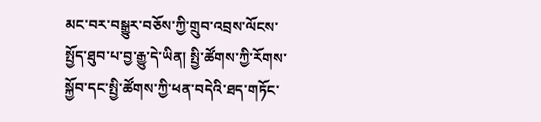མང་བར་བསྒྱུར་བཅོས་ཀྱི་གྲུབ་འབྲས་ལོངས་སྤྱོད་ཐུབ་པ་བྱ་རྒྱུ་དེ་ཡིན། སྤྱི་ཚོགས་ཀྱི་རོགས་སྐྱོབ་དང་སྤྱི་ཚོགས་ཀྱི་ཕན་བདེའི་ཐད་གཏོང་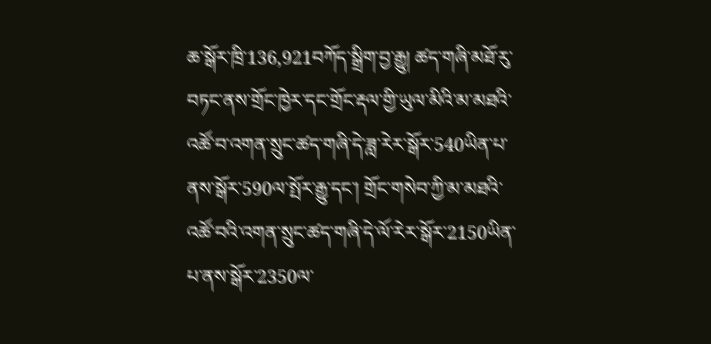ཆ་སྒོར་ཁྲི་136,921བཀོད་སྒྲིག་བྱ་རྒྱུ། ཚད་གཞི་མཐོ་རུ་བཏང་ནས་གྲོང་ཁྱེར་དང་གྲོང་རྡལ་གྱི་ཡུལ་མིའི་མ་མཐའི་འཚོ་བ་འགན་སྲུང་ཚད་གཞི་དེ་ཟླ་རེར་སྒོར་540ཡིན་པ་ནས་སྒོར་590ལ་སྤོར་རྒྱུ་དང་། གྲོང་གསེབ་ཀྱི་མ་མཐའི་འཚོ་བའི་འགན་སྲུང་ཚད་གཞི་དེ་ལོ་རེར་སྒོར་2150ཡིན་པ་ནས་སྒོར་2350ལ་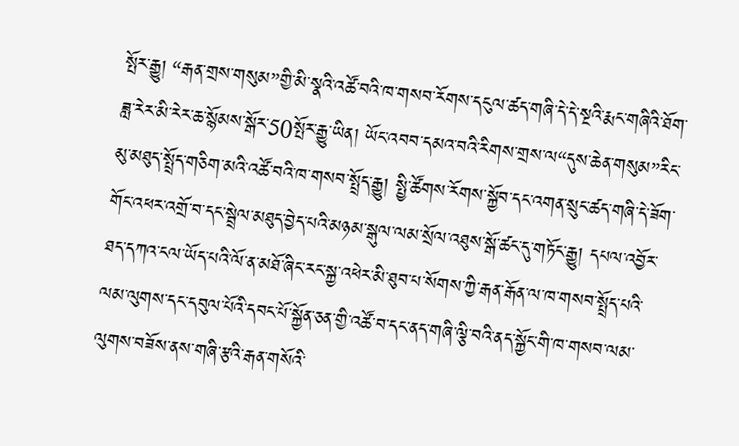སྤོར་རྒྱུ། “རྒན་གྲས་གསུམ”གྱི་མི་སྣའི་འཚོ་བའི་ཁ་གསབ་རོགས་དངུལ་ཚད་གཞི་དེ་དེ་སྔའི་རྨང་གཞིའི་ཐོག་ཟླ་རེར་མི་རེར་ཆ་སྙོམས་སྒོར་50སྤོར་རྒྱུ་ཡིན། ཡོང་འབབ་དམའ་བའི་རིགས་གྲས་ལ“དུས་ཆེན་གསུམ”རིང་མུ་མཐུད་སྤྲོད་གཅིག་མའི་འཚོ་བའི་ཁ་གསབ་སྤྲོད་རྒྱུ། སྤྱི་ཚོགས་རོགས་སྐྱོབ་དང་འགན་སྲུང་ཚད་གཞི་དེ་ཟོག་གོང་འཕར་འགྲོ་བ་དང་སྦྲེལ་མཐུད་བྱེད་པའི་མཉམ་སྒུལ་ལམ་སྲོལ་འཐུས་སྒོ་ཚང་དུ་གཏོང་རྒྱུ། དཔལ་འབྱོར་ཐད་དཀའ་ངལ་ཡོད་པའི་ལོ་ན་མཐོ་ཞིང་རང་སྐྱ་འཕེར་མི་ཐུབ་པ་སོགས་ཀྱི་རྒན་རྒོན་ལ་ཁ་གསབ་སྤྲོད་པའི་ལམ་ལུགས་དང་དབུལ་པོའི་དབང་པོ་སྐྱོན་ཅན་གྱི་འཚོ་བ་དང་ནད་གཞི་ལྕི་བའི་ནད་སྐྱོང་གི་ཁ་གསབ་ལམ་ལུགས་བཟོས་ནས་གཞི་རྩའི་རྒན་གསོའི་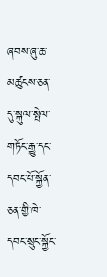ཞབས་ཞུ་ཆ་མཚུངས་ཅན་དུ་སྐུལ་སྤེལ་གཏོང་རྒྱུ་དང་དབང་པོ་སྐྱོན་ཅན་གྱི་ཁེ་དབང་སྲུང་སྐྱོང་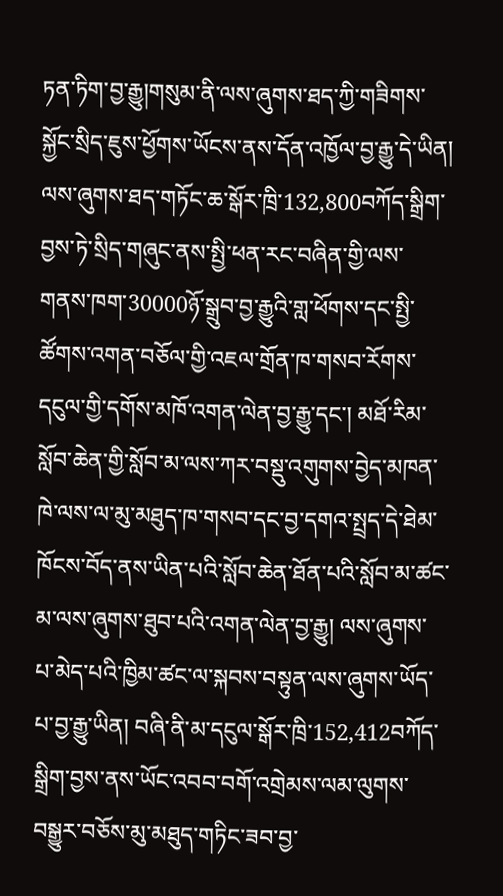ཏན་ཏིག་བྱ་རྒྱུ།གསུམ་ནི་ལས་ཞུགས་ཐད་ཀྱི་གཟིགས་སྐྱོང་སྲིད་ཇུས་ཕྱོགས་ཡོངས་ནས་དོན་འཁྱོལ་བྱ་རྒྱུ་དེ་ཡིན། ལས་ཞུགས་ཐད་གཏོང་ཆ་སྒོར་ཁྲི་132,800བཀོད་སྒྲིག་བྱས་ཏེ་སྲིད་གཞུང་ནས་སྤྱི་ཕན་རང་བཞིན་གྱི་ལས་གནས་ཁག་30000ཉོ་སྒྲུབ་བྱ་རྒྱུའི་གླ་ཕོགས་དང་སྤྱི་ཚོགས་འགན་བཅོལ་གྱི་འཇལ་གྲོན་ཁ་གསབ་རོགས་དངུལ་གྱི་དགོས་མཁོ་འགན་ལེན་བྱ་རྒྱུ་དང་། མཐོ་རིམ་སློབ་ཆེན་གྱི་སློབ་མ་ལས་ཀར་བསྡུ་འགུགས་བྱེད་མཁན་ཁེ་ལས་ལ་མུ་མཐུད་ཁ་གསབ་དང་བྱ་དགའ་སྤྲད་དེ་ཐེམ་ཁོངས་བོད་ནས་ཡིན་པའི་སློབ་ཆེན་ཐོན་པའི་སློབ་མ་ཚང་མ་ལས་ཞུགས་ཐུབ་པའི་འགན་ལེན་བྱ་རྒྱུ། ལས་ཞུགས་པ་མེད་པའི་ཁྱིམ་ཚང་ལ་སྐབས་བསྟུན་ལས་ཞུགས་ཡོད་པ་བྱ་རྒྱུ་ཡིན། བཞི་ནི་མ་དངུལ་སྒོར་ཁྲི་152,412བཀོད་སྒྲིག་བྱས་ནས་ཡོང་འབབ་བགོ་འགྲེམས་ལམ་ལུགས་བསྒྱུར་བཅོས་མུ་མཐུད་གཏིང་ཟབ་བྱ་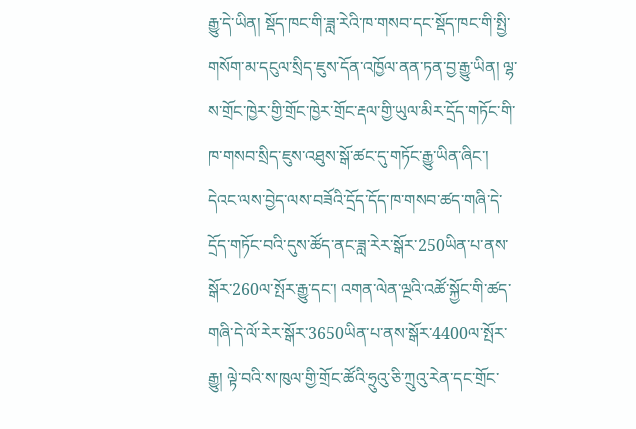རྒྱུ་དེ་ཡིན། སྡོད་ཁང་གི་ཟླ་རེའི་ཁ་གསབ་དང་སྡོད་ཁང་གི་སྤྱི་གསོག་མ་དངུལ་སྲིད་ཇུས་དོན་འཁྱོལ་ནན་ཏན་བྱ་རྒྱུ་ཡིན། ལྷ་ས་གྲོང་ཁྱེར་གྱི་གྲོང་ཁྱེར་གྲོང་རྡལ་གྱི་ཡུལ་མིར་དྲོད་གཏོང་གི་ཁ་གསབ་སྲིད་ཇུས་འཐུས་སྒོ་ཚང་དུ་གཏོང་རྒྱུ་ཡིན་ཞིང་། དེའང་ལས་བྱེད་ལས་བཟོའི་དྲོད་དོད་ཁ་གསབ་ཚད་གཞི་དེ་དྲོད་གཏོང་བའི་དུས་ཚོད་ནང་ཟླ་རེར་སྒོར་250ཡིན་པ་ནས་སྒོར་260ལ་སྤོར་རྒྱུ་དང་། འགན་ལེན་ལྔའི་འཚོ་སྐྱོང་གི་ཚད་གཞི་དེ་ལོ་རེར་སྒོར་3650ཡིན་པ་ནས་སྒོར་4400ལ་སྤོར་རྒྱུ། ལྟེ་བའི་ས་ཁུལ་གྱི་གྲོང་ཚོའི་ཧྲུའུ་ཅི་ཀྲུའུ་རེན་དང་གྲོང་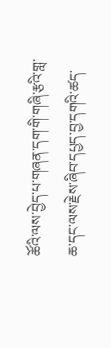ཚོའི་ལས་བྱེད་པ་གཞན་དག་གི་གཞི་རྩའི་གླ་ཆ་དང་ལས་རྗེས་ཞིབ་དཔྱད་བྱ་དགའི་ཚད་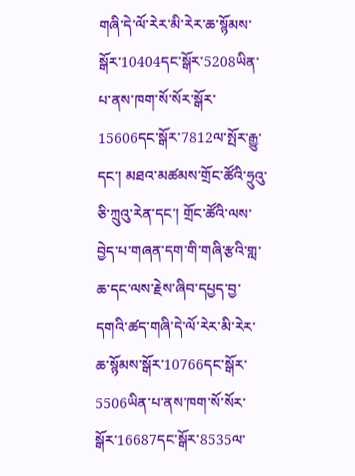གཞི་དེ་ལོ་རེར་མི་རེར་ཆ་སྙོམས་སྒོར་10404དང་སྒོར་5208ཡིན་པ་ནས་ཁག་སོ་སོར་སྒོར་15606དང་སྒོར་7812ལ་སྤོར་རྒྱུ་དང་། མཐའ་མཚམས་གྲོང་ཚོའི་ཧྲུའུ་ཅི་ཀྲུའུ་རེན་དང་། གྲོང་ཚོའི་ལས་བྱེད་པ་གཞན་དག་གི་གཞི་རྩའི་གླ་ཆ་དང་ལས་རྗེས་ཞིབ་དཔྱད་བྱ་དགའི་ཚད་གཞི་དེ་ལོ་རེར་མི་རེར་ཆ་སྙོམས་སྒོར་10766དང་སྒོར་5506ཡིན་པ་ནས་ཁག་སོ་སོར་སྒོར་16687དང་སྒོར་8535ལ་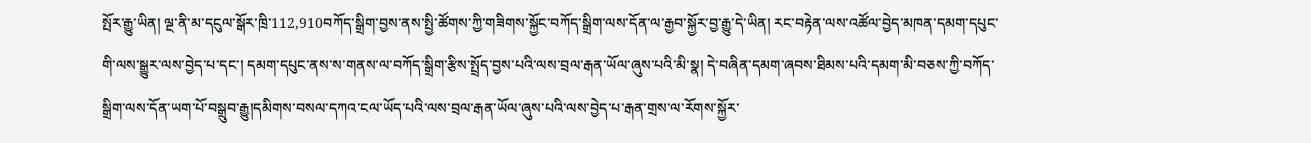སྤོར་རྒྱུ་ཡིན། ལྔ་ནི་མ་དངུལ་སྒོར་ཁྲི་112,910བཀོད་སྒྲིག་བྱས་ནས་སྤྱི་ཚོགས་ཀྱི་གཟིགས་སྐྱོང་བཀོད་སྒྲིག་ལས་དོན་ལ་རྒྱབ་སྐྱོར་བྱ་རྒྱུ་དེ་ཡིན། རང་བརྟེན་ལས་འཚོལ་བྱེད་མཁན་དམག་དཔུང་གི་ལས་སྒྱུར་ལས་བྱེད་པ་དང་། དམག་དཔུང་ནས་ས་གནས་ལ་བཀོད་སྒྲིག་རྩིས་སྤྲོད་བྱས་པའི་ལས་བྲལ་རྒན་ཡོལ་ཞུས་པའི་མི་སྣ། དེ་བཞིན་དམག་ཞབས་ཐིམས་པའི་དམག་མི་བཅས་ཀྱི་བཀོད་སྒྲིག་ལས་དོན་ཡག་པོ་བསྒྲུབ་རྒྱུ།དམིགས་བསལ་དཀའ་ངལ་ཡོད་པའི་ལས་བྲལ་རྒན་ཡོལ་ཞུས་པའི་ལས་བྱེད་པ་རྒན་གྲས་ལ་རོགས་སྐྱོར་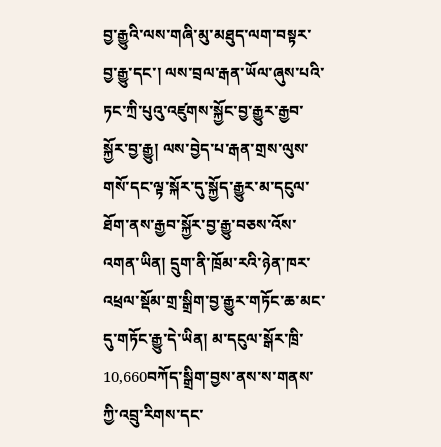བྱ་རྒྱུའི་ལས་གཞི་མུ་མཐུད་ལག་བསྟར་བྱ་རྒྱུ་དང་། ལས་བྲལ་རྒན་ཡོལ་ཞུས་པའི་ཏང་ཀྲི་པུའུ་འཛུགས་སྐྱོང་བྱ་རྒྱུར་རྒྱབ་སྐྱོར་བྱ་རྒྱུ། ལས་བྱེད་པ་རྒན་གྲས་ལུས་གསོ་དང་ལྟ་སྐོར་དུ་སྐྱོད་རྒྱུར་མ་དངུལ་ཐོག་ནས་རྒྱབ་སྐྱོར་བྱ་རྒྱུ་བཅས་འོས་འགན་ཡིན། དྲུག་ནི་ཁྲོམ་རའི་ཉེན་ཁར་འཕྲལ་སྡོམ་གྲ་སྒྲིག་བྱ་རྒྱུར་གཏོང་ཆ་མང་དུ་གཏོང་རྒྱུ་དེ་ཡིན། མ་དངུལ་སྒོར་ཁྲི་10,660བཀོད་སྒྲིག་བྱས་ནས་ས་གནས་ཀྱི་འབྲུ་རིགས་དང་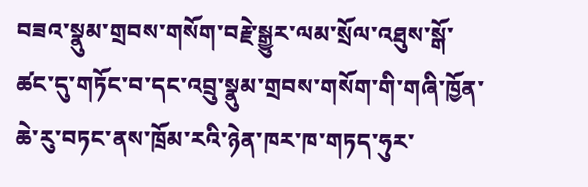བཟའ་སྣུམ་གྲབས་གསོག་བརྗེ་སྒྱུར་ལམ་སྲོལ་འཐུས་སྒོ་ཚང་དུ་གཏོང་བ་དང་འབྲུ་སྣུམ་གྲབས་གསོག་གི་གཞི་ཁྱོན་ཆེ་རུ་བཏང་ནས་ཁྲོམ་རའི་ཉེན་ཁར་ཁ་གཏད་ཧུར་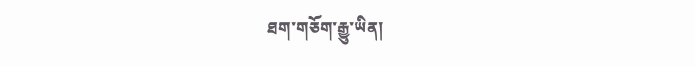ཐག་གཅོག་རྒྱུ་ཡིན།